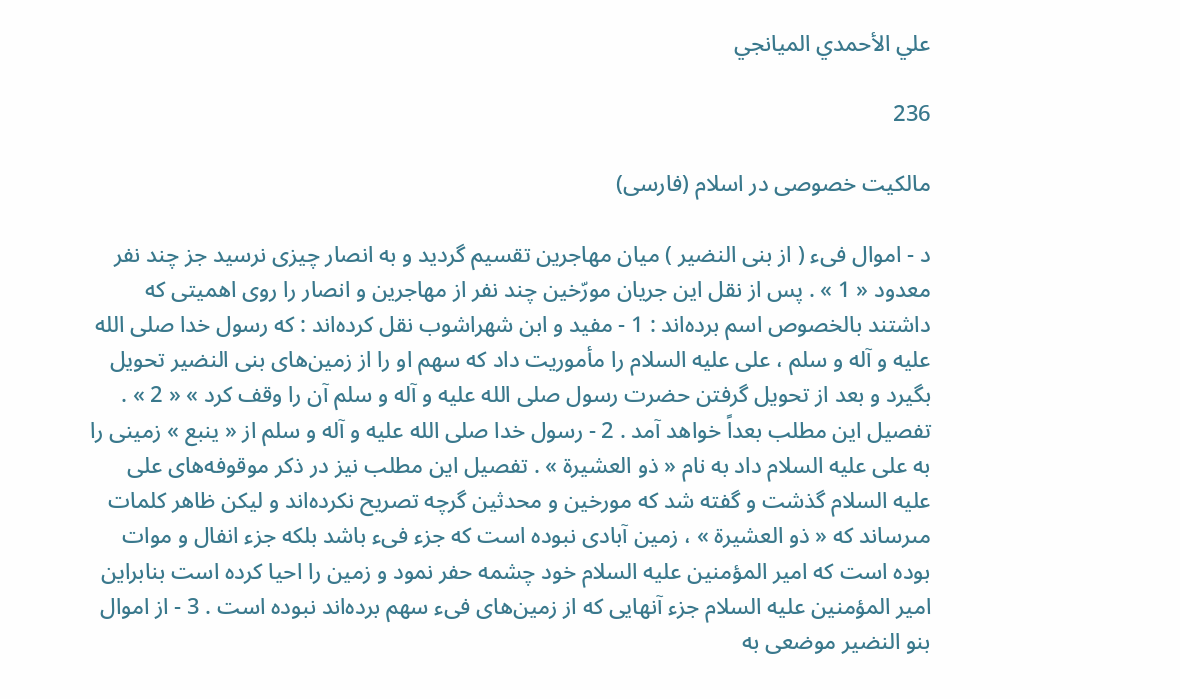علي الأحمدي الميانجي

236

مالكيت خصوصى در اسلام (فارسى)

د - اموال فىء ( از بنى النضير ) ميان مهاجرين تقسيم گرديد و به انصار چيزى نرسيد جز چند نفر معدود « 1 » . پس از نقل اين جريان مورّخين چند نفر از مهاجرين و انصار را روى اهميتى كه داشتند بالخصوص اسم برده‌اند : 1 - مفيد و ابن شهراشوب نقل كرده‌اند : كه رسول خدا صلى الله عليه و آله و سلم ، على عليه السلام را مأموريت داد كه سهم او را از زمين‌هاى بنى النضير تحويل بگيرد و بعد از تحويل گرفتن حضرت رسول صلى الله عليه و آله و سلم آن را وقف كرد » « 2 » . تفصيل اين مطلب بعداً خواهد آمد . 2 - رسول خدا صلى الله عليه و آله و سلم از « ينبع » زمينى را به على عليه السلام داد به نام « ذو العشيرة » . تفصيل اين مطلب نيز در ذكر موقوفه‌هاى على عليه السلام گذشت و گفته شد كه مورخين و محدثين گرچه تصريح نكرده‌اند و ليكن ظاهر كلمات مىرساند كه « ذو العشيرة » ، زمين آبادى نبوده است كه جزء فىء باشد بلكه جزء انفال و موات بوده است كه امير المؤمنين عليه السلام خود چشمه حفر نمود و زمين را احيا كرده است بنابراين امير المؤمنين عليه السلام جزء آنهايى كه از زمين‌هاى فىء سهم برده‌اند نبوده است . 3 - از اموال بنو النضير موضعى به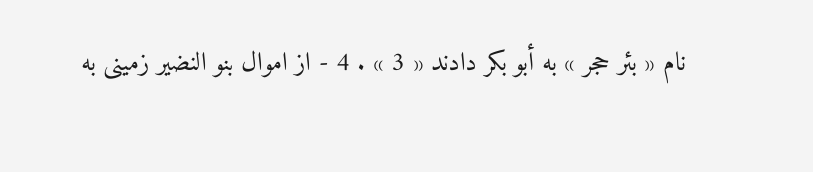نام « بئر حجر » به أبو بكر دادند « 3 » . 4 - از اموال بنو النضير زمينى به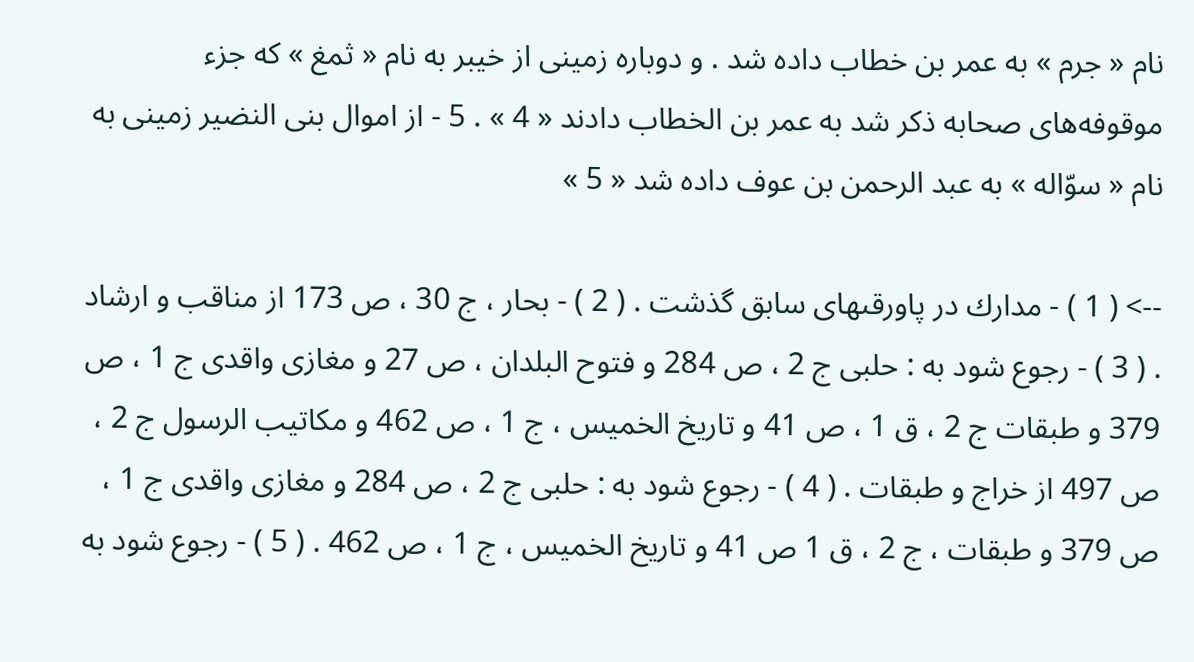نام « جرم » به عمر بن خطاب داده شد . و دوباره زمينى از خيبر به نام « ثمغ » كه جزء موقوفه‌هاى صحابه ذكر شد به عمر بن الخطاب دادند « 4 » . 5 - از اموال بنى النضير زمينى به نام « سوّاله » به عبد الرحمن بن عوف داده شد « 5 »

--> ( 1 ) - مدارك در پاورقىهاى سابق گذشت . ( 2 ) - بحار ، ج 30 ، ص 173 از مناقب و ارشاد . ( 3 ) - رجوع شود به : حلبى ج 2 ، ص 284 و فتوح البلدان ، ص 27 و مغازى واقدى ج 1 ، ص 379 و طبقات ج 2 ، ق 1 ، ص 41 و تاريخ الخميس ، ج 1 ، ص 462 و مكاتيب الرسول ج 2 ، ص 497 از خراج و طبقات . ( 4 ) - رجوع شود به : حلبى ج 2 ، ص 284 و مغازى واقدى ج 1 ، ص 379 و طبقات ، ج 2 ، ق 1 ص 41 و تاريخ الخميس ، ج 1 ، ص 462 . ( 5 ) - رجوع شود به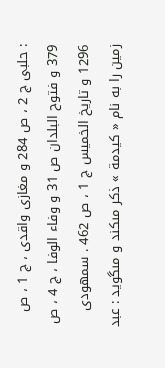: حلبى ج 2 ، ص 284 و مغازى واقدى ، ج 1 ، ص 379 و فتوح البلدان ص 31 و وفاء الوفا ، ج 4 ، ص 1296 و تاريخ الخميس ج 1 ، ص 462 . سمهودى زمين را به نام « كيدمة » ذكر مىكند و مىگويد : عبد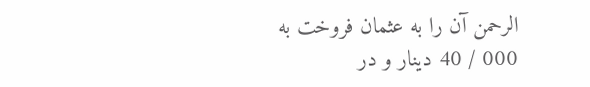الرحمن آن را به عثمان فروخت به 000 / 40 دينار و در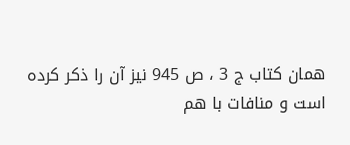همان كتاب ج 3 ، ص 945 نيز آن را ذكر كرده است و منافات با هم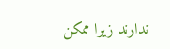ندارند زيرا ممكن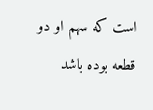است كه سهم او دو قطعه بوده باشد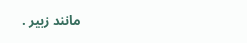مانند زبير .